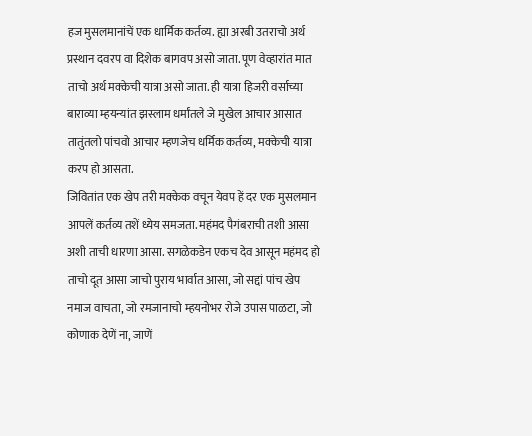हज मुसलमानांचें एक धार्मिक कर्तव्य. ह्या अरबी उतराचो अर्थ प्रस्थान दवरप वा दिशेक बागवप असो जाता. पूण वेव्हारांत मात ताचो अर्थ मक्केची यात्रा असो जाता. ही यात्रा हिजरी वर्साच्या बाराव्या म्हयन्यांत झस्लाम धर्मांतले जे मुखेल आचार आसात तातुंतलो पांचवो आचार म्हणजेच धर्मिक कर्तव्य, मक्केची यात्रा करप हो आसता.
जिवितांत एक खेप तरी मक्केक वचून येवप हें दर एक मुसलमान आपलें कर्तव्य तशें ध्येय समजता. महंमद पैगंबराची तशी आसा अशी ताची धारणा आसा. सगळेकडेन एकच देव आसून महंमद हो ताचो दूत आसा जाचो पुराय भार्वात आसा, जो सद्दां पांच खेप नमाज वाचता, जो रमजानाचो म्हयनोभर रोजे उपास पाळटा, जो कोणाक देणें ना, जाणें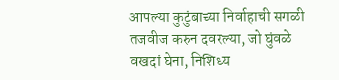आपल्या कुटुंबाच्या निर्वाहाची सगळी तजवीज करुन दवरल्या, जो घुंवळे वखदां घेना, निशिध्य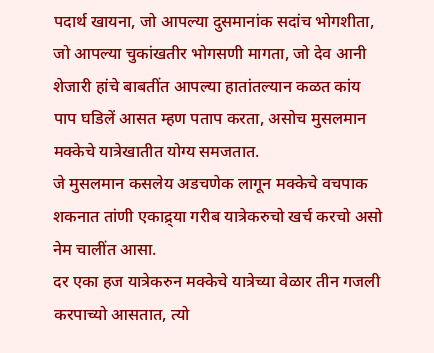पदार्थ खायना, जो आपल्या दुसमानांक सदांच भोगशीता, जो आपल्या चुकांखतीर भोगसणी मागता, जो देव आनी शेजारी हांचे बाबतींत आपल्या हातांतल्यान कळत कांय पाप घडिलें आसत म्हण पताप करता, असोच मुसलमान मक्केचे यात्रेखातीत योग्य समजतात.
जे मुसलमान कसलेय अडचणेक लागून मक्केचे वचपाक शकनात तांणी एकाद्र्या गरीब यात्रेकरुचो खर्च करचो असो नेम चालींत आसा.
दर एका हज यात्रेकरुन मक्केचे यात्रेच्या वेळार तीन गजली करपाच्यो आसतात, त्यो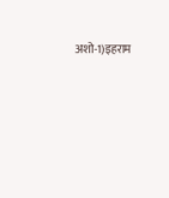अशो-1)इहराम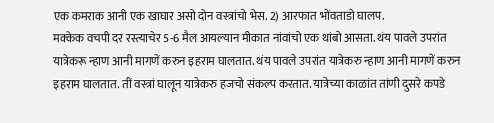एक कमराक आनी एक खाघार असो दोन वस्त्रांचो भेस. 2) आरफात भोंवताडो घालप.
मक्केक वचपी दर रस्त्याचेर 5-6 मैल आयल्यान मीकात नांवांचो एक थांबो आसता. थंय पावले उपरांत यात्रेकरू न्हाण आनी मागणें करुन इहराम घालतात. थंय पावले उपरांत यात्रेकरु न्हाण आनी मागणें करुन इहराम घालतात. तीं वस्त्रां घालून यात्रेकरु हजचो संकल्प करतात. यात्रेच्या काळांत तांणी दुसरे कपडे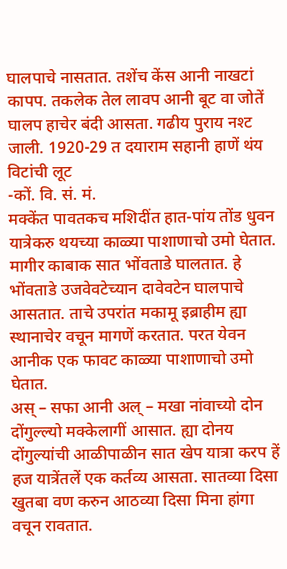घालपाचे नासतात. तशेंच केंस आनी नाखटां कापप. तकलेक तेल लावप आनी बूट वा जोतें घालप हाचेर बंदी आसता. गढीय पुराय नश्ट जाली. 1920-29 त दयाराम सहानी हाणें थंय विटांची लूट
-कों. वि. सं. मं.
मक्केंत पावतकच मशिदींत हात-पांय तोंड धुवन यात्रेकरु थयच्या काळ्या पाशाणाचो उमो घेतात. मागीर काबाक सात भोंवताडे घालतात. हे भोंवताडे उजवेवटेच्यान दावेवटेन घालपाचे आसतात. ताचे उपरांत मकामू इब्राहीम ह्या स्थानाचेर वचून मागणें करतात. परत येवन आनीक एक फावट काळ्या पाशाणाचो उमो घेतात.
अस् – सफा आनी अल् – मखा नांवाच्यो दोन दोंगुल्ल्यो मक्केलागीं आसात. ह्या दोनय दोंगुल्यांची आळीपाळीन सात खेप यात्रा करप हें हज यात्रेंतलें एक कर्तव्य आसता. सातव्या दिसा खुतबा वण करुन आठव्या दिसा मिना हांगा वचून रावतात.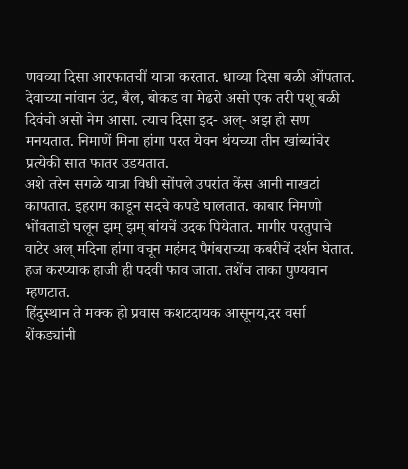णवव्या दिसा आरफातची॑ यात्रा करतात. धाव्या दिसा बळी ओंपतात. देवाच्या नांवान उंट, बैल, बोकड वा मेढरो असो एक तरी पशू बळी दिवंचो असो नेम आसा. त्याच दिसा इद- अल्- अझ हो सण मनयतात. निमाणें मिना हांगा परत येवन थंयच्या तीन खांब्यांचेर प्रत्येकी सात फातर उडयतात.
अशे तरेन सगळे यात्रा विधी सोंपले उपरांत केंस आनी नाखटां कापतात. इहराम काडून सदचे कपडे घालतात. काबार निमणो भोंवताडो घलून झम् झम् बांयचें उदक पियेतात. मागीर परतुपाचे वाटेर अल् मदिना हांगा वचून महंमद पैगंबराच्या कबरीचें दर्शन घेतात. हज करप्याक हाजी ही पदवी फाव जाता. तशेंच ताका पुण्यवान म्हणटात.
हिंदुस्थान ते मक्क हो प्रवास कशटदायक आसूनय,दर वर्सा शेंकड्यांनी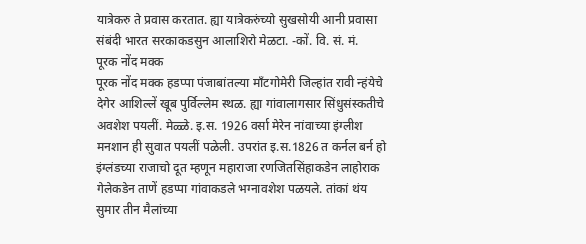यात्रेकरु ते प्रवास करतात. ह्या यात्रेकरुंच्यो सुखसोयी आनी प्रवासा संबंदी भारत सरकाकडसुन आलाशिरो मेळटा. -कों. वि. सं. मं.
पूरक नोंद मक्क
पूरक नोंद मक्क हडप्पा पंजाबांतल्या माँटगोमेरी जिल्हांत रावी न्हंयेचे देगेर आशिल्लें खूब पुर्विल्लेम स्थळ. ह्या गांवालागसार सिंधुसंस्कतीचे अवशेश पयलीं. मेळ्ळे. इ.स. 1926 वर्सा मेरेन नांवाच्या इंग्लीश मनशान ही सुवात पयलीं पळेली. उपरांत इ.स.1826 त कर्नल बर्न हो इंग्लंडच्या राजाचो दूत म्हणून महाराजा रणजितसिंहाकडेन लाहोराक गेलेकडेन ताणें हडप्पा गांवाकडले भग्नावशेश पळयले. तांकां थंय सुमार तीन मैलांच्या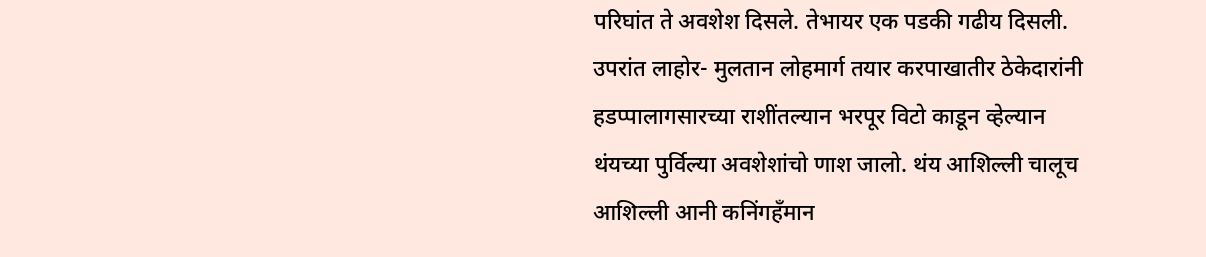परिघांत ते अवशेश दिसले. तेभायर एक पडकी गढीय दिसली. उपरांत लाहोर- मुलतान लोहमार्ग तयार करपाखातीर ठेकेदारांनी हडप्पालागसारच्या राशींतल्यान भरपूर विटो काडून व्हेल्यान थंयच्या पुर्विल्या अवशेशांचो णाश जालो. थंय आशिल्ली चालूच आशिल्ली आनी कनिंगहँमान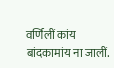वर्णिलीं कांय बांदकामांय ना जालीं.